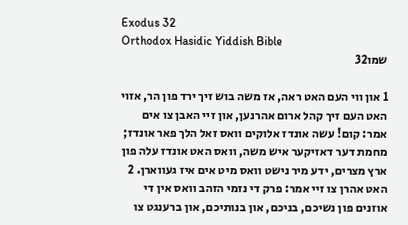Exodus 32
Orthodox Hasidic Yiddish Bible
שמו32

1 און ווי העם האט ראה, אז משה בוש זיך ירד פון הר, אזוי האט העם זיך קהל ארום אהרנען, און זיי האבן צו אים אמר: קום! עשה אונדז אלוקים וואס זאל הלך פאר אונדז; מחמת דער דאזיקער איש משה, וואס האט אונדז עלה פון ארץ מצרים, ידע מיר נישט וואס מיט אים איז געווארן. 2 האט אהרן צו זיי אמר: פרק די נזמי הזהב וואס אין די אוזנים פון נשיכם, בניכם, און בנותיכם, און ברענגט צו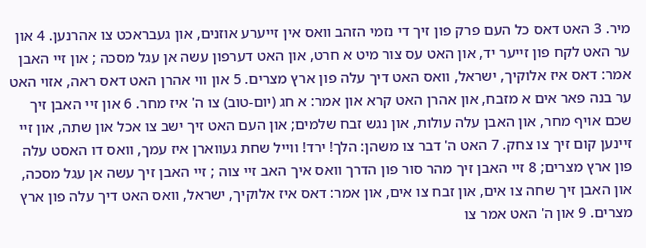מיר. 3 האט דאס כל העם פרק פון זיך די נזמי הזהב וואס אין זייערע אוזנים, און געבראכט צו אהרנען. 4 און ער האט לקח פון זייער יד, און האט עס צור מיט א חרט, און האט דערפון עשה אן עגל מסכה ; און זיי האבן אמר: דאס איז אלוקיך, ישראל, וואס האט דיך עלה פון ארץ מצרים. 5 און ווי אהרן האט דאס ראה, אזוי האט ער בנה פאר אים א מזבח, און אהרן האט קרא און אמר: א חג (יום-טוב) צו ה' איז מחר. 6 און זיי האבן זיך שכם אויף מחר, און האבן עלה עולות, און נגש זבח שלמים; און העם האט זיך ישב צו אכל און שתה, און זיי זיינען קום זיך צו צחק. 7 האט ה' דבר צו משהן: הלך! ירד! ווייל שחת געווארן איז עמך, וואס דו האסט עלה פון ארץ מצרים; 8 זיי האבן זיך מהר סור פון הדרך וואס איך האב זיי צוה ; זיי האבן זיך עשה אן עגל מסכה, און האבן זיך שחה צו אים, און זבח צו אים, און אמר: דאס איז אלוקיך, ישראל, וואס האט דיך עלה פון ארץ מצרים. 9 און ה' האט אמר צו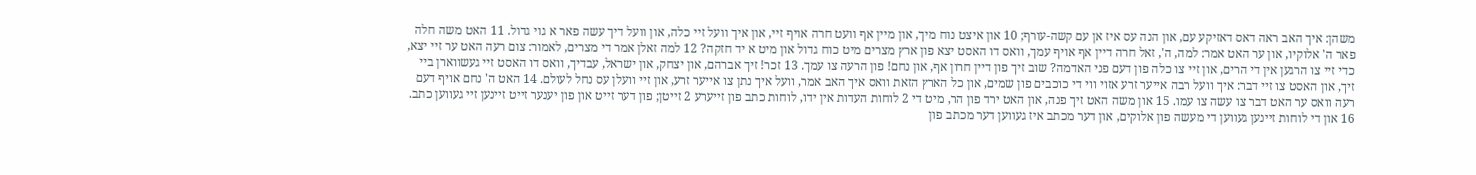משהן: איך האב ראה דאס דאזיקע עם, און הנה עס איז אן עם קשה-עורף; 10 און איצט נוח מיך, און מיין אף וועט חרה אויף זיי, און איך וועל זיי כלה, און וועל דיך עשה פאר א גוי גדול. 11 האט משה חלה פאר ה' אלוקיו, און ער האט אמר: למה, ה', זאל חרה דיין אף אויף עמך, וואס דו האסט יצא פון ארץ מצרים מיט כוח גדול און מיט א יד חזקה? 12 למה זאלן אמר די מצרים, לאמור: צום רעה האט ער זיי יצא, כדי זיי צו הרגען אין די הרים, און זיי צו כלה פון דעם פני האדמה? שוב זיך פון דיין חרון אף, און נחם! פון הרעה צו עמך. 13 זכר! זיך אברהם, און יצחק, און ישראל, עבדיך, וואס דו האסט זיי געשווארן ביי זיך, און האסט צו זיי דבר: איך וועל רבה אייער זרע אזוי ווי די כוכבים פון שמים, און כל הארץ הזאת וואס איך האב אמר, וועל איך נתן צו אייער זרע, און זיי וועלן עס נחל לעולם. 14 האט ה' נחם אויף דעם רעה וואס ער האט דבר צו עשה צו עמו. 15 און משה האט זיך פנה, און האט ירד פון הר, מיט די 2 לוחות העדות אין ידו, לוחות כתב פון זייערע 2 זייטן; פון דער זייט און פון יענער זייט זיינען זיי געווען כתב. 16 און די לוחות זיינען געווען די מעשה פון אלוקים, און דער מכתב איז געווען דער מכתב פון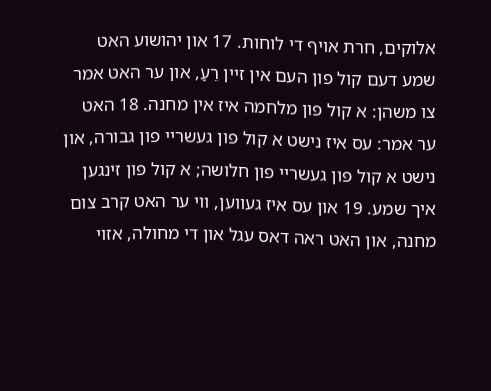אלוקים, חרת אויף די לוחות. 17 און יהושוע האט שמע דעם קול פון העם אין זיין רֵעַ, און ער האט אמר צו משהן: א קול פון מלחמה איז אין מחנה. 18 האט ער אמר: עס איז נישט א קול פון געשריי פון גבורה, און נישט א קול פון געשריי פון חלושה; א קול פון זינגען איך שמע. 19 און עס איז געווען, ווי ער האט קרב צום מחנה, און האט ראה דאס עגל און די מחולה, אזוי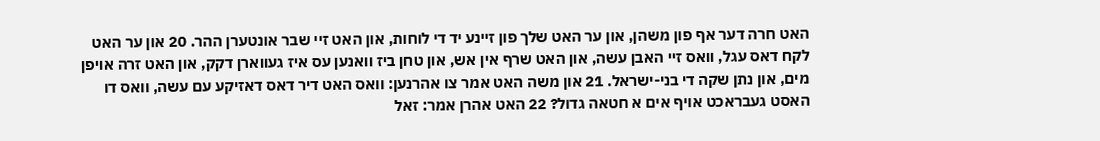האט חרה דער אף פון משהן, און ער האט שלך פון זיינע יד די לוחות, און האט זיי שבר אונטערן ההר. 20 און ער האט לקח דאס עגל, וואס זיי האבן עשה, און האט שרף אין אש, און טחן ביז וואנען עס איז געווארן דקק, און האט זרה אויפן מים, און נתן שקה די בני-ישראל. 21 און משה האט אמר צו אהרנען: וואס האט דיר דאס דאזיקע עם עשה, וואס דו האסט געבראכט אויף אים א חטאה גדול? 22 האט אהרן אמר: זאל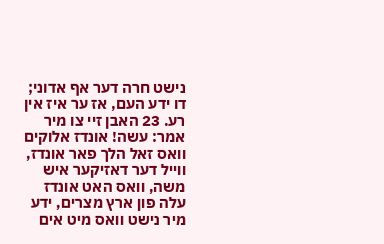נישט חרה דער אף אדוני; דו ידע העם, אז ער איז אין רע. 23 האבן זיי צו מיר אמר: עשה! אונדז אלוקים וואס זאל הלך פאר אונדז, ווייל דער דאזיקער איש משה, וואס האט אונדז עלה פון ארץ מצרים, ידע מיר נישט וואס מיט אים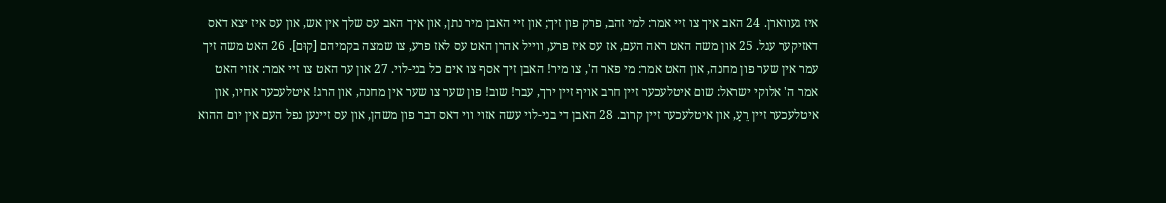איז געווארן. 24 האב איך צו זיי אמר: למי זהב, פרק פון זיך; און זיי האבן מיר נתן, און איך האב עס שלך אין אש, און עס איז יצא דאס דאזיקער עגל. 25 און משה האט ראה העם, אז עס איז פרע, ווייל אהרן האט עס לאז פרע, צו שמצה בקמיהם [קוּם]. 26 האט משה זיך עמר אין שער פון מחנה, און האט אמר: מי פאר ה', צו מיר! האבן זיך אסף צו אים כל בני-לוי. 27 און ער האט צו זיי אמר: אזוי האט אמר ה' אלוקי ישראל: שום איטלעכער זיין חרב אויף זיין ירך, עבר! שוב! פון שער צו שער אין מחנה, און הרג! איטלעכער אחיו, און איטלעכער זיין רֵעַ, און איטלעכער זיין קרוב. 28 האבן די בני-לוי עשה אזוי ווי דאס דבר פון משהן, און עס זיינען נפל העם אין יום ההוא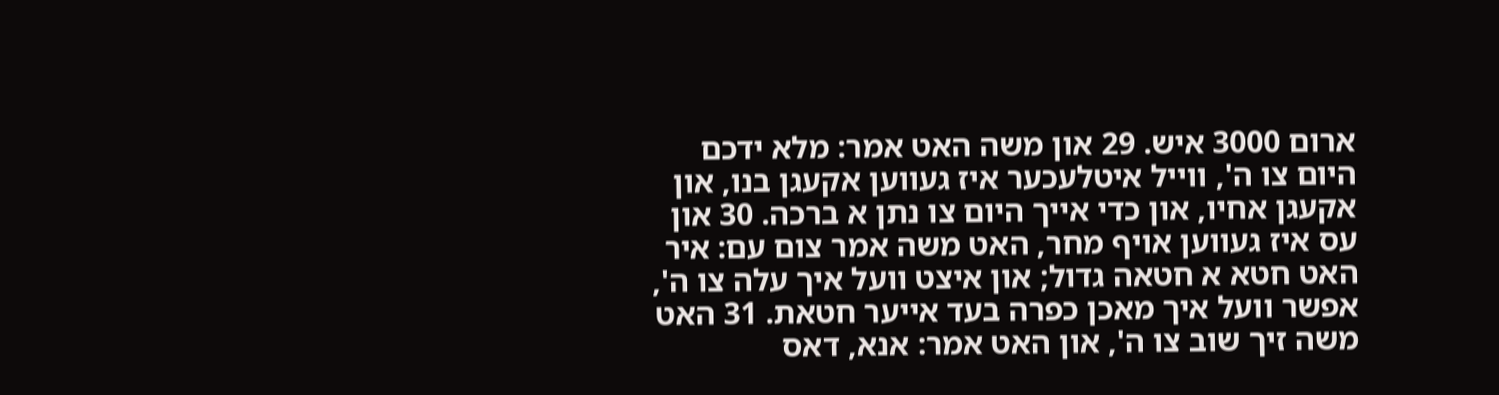ארום 3000 איש. 29 און משה האט אמר: מלא ידכם היום צו ה', ווייל איטלעכער איז געווען אקעגן בנו, און אקעגן אחיו, און כדי אייך היום צו נתן א ברכה. 30 און עס איז געווען אויף מחר, האט משה אמר צום עם: איר האט חטא א חטאה גדול; און איצט וועל איך עלה צו ה', אפשר וועל איך מאכן כפרה בעד אייער חטאת. 31 האט משה זיך שוב צו ה', און האט אמר: אנא, דאס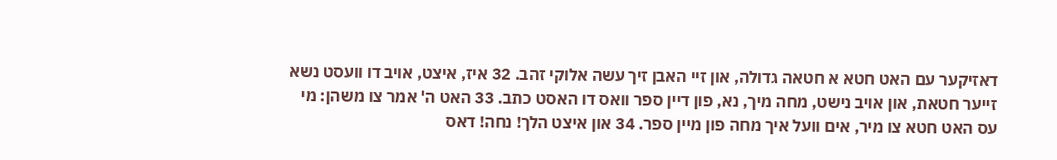דאזיקער עם האט חטא א חטאה גדולה, און זיי האבן זיך עשה אלוקי זהב. 32 איז, איצט, אויב דו וועסט נשא זייער חטאת, און אויב נישט, מחה מיך, נא, פון דיין ספר וואס דו האסט כתב. 33 האט ה' אמר צו משהן: מי עס האט חטא צו מיר, אים וועל איך מחה פון מיין ספר. 34 און איצט הלך! נחה! דאס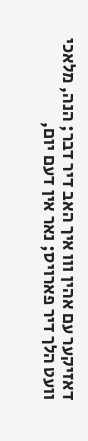דאזיקער עם אהין ווו איך האב דיר דבר; הנה, מלאכי וועט הלך דיר פארויס; נאר אין דעם יום,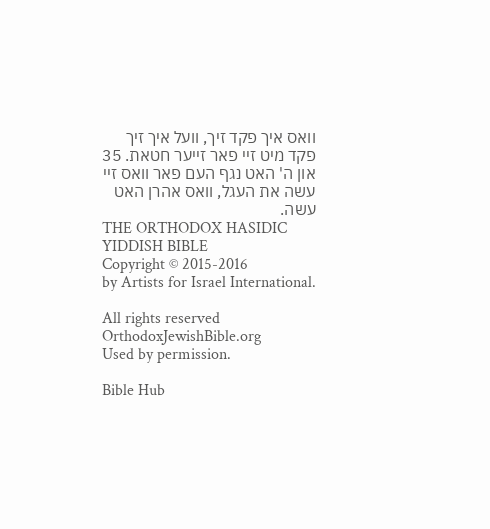וואס איך פקד זיך, וועל איך זיך פקד מיט זיי פאר זייער חטאת. 35 און ה' האט נגף העם פאר וואס זיי עשה את העגל, וואס אהרן האט עשה.
THE ORTHODOX HASIDIC YIDDISH BIBLE
Copyright © 2015-2016
by Artists for Israel International.

All rights reserved
OrthodoxJewishBible.org
Used by permission.

Bible Hub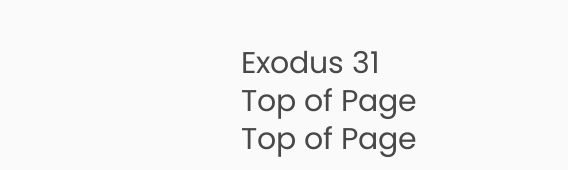Exodus 31
Top of Page
Top of Page